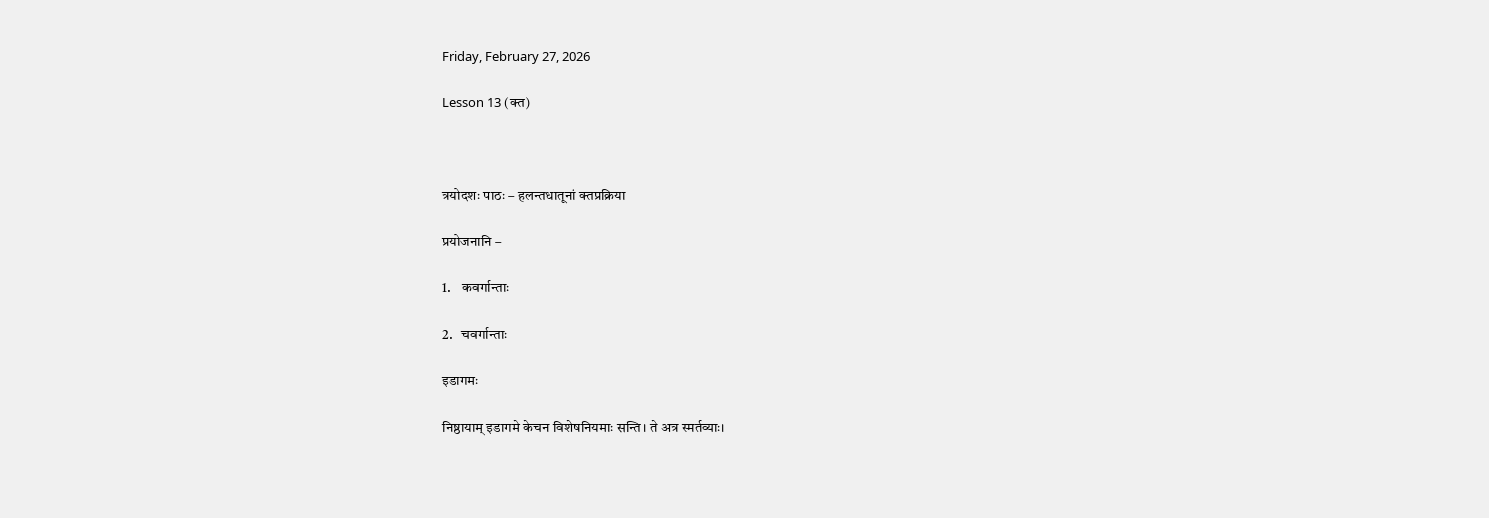Friday, February 27, 2026

Lesson 13 (क्त)



त्रयोदशः पाठः – हलन्तधातूनां क्तप्रक्रिया

प्रयोजनानि –

1.    कवर्गान्ताः

2.   चवर्गान्ताः

इडागमः

निष्ठायाम् इडागमे केचन विशेषनियमाः सन्ति। ते अत्र स्मर्तव्याः।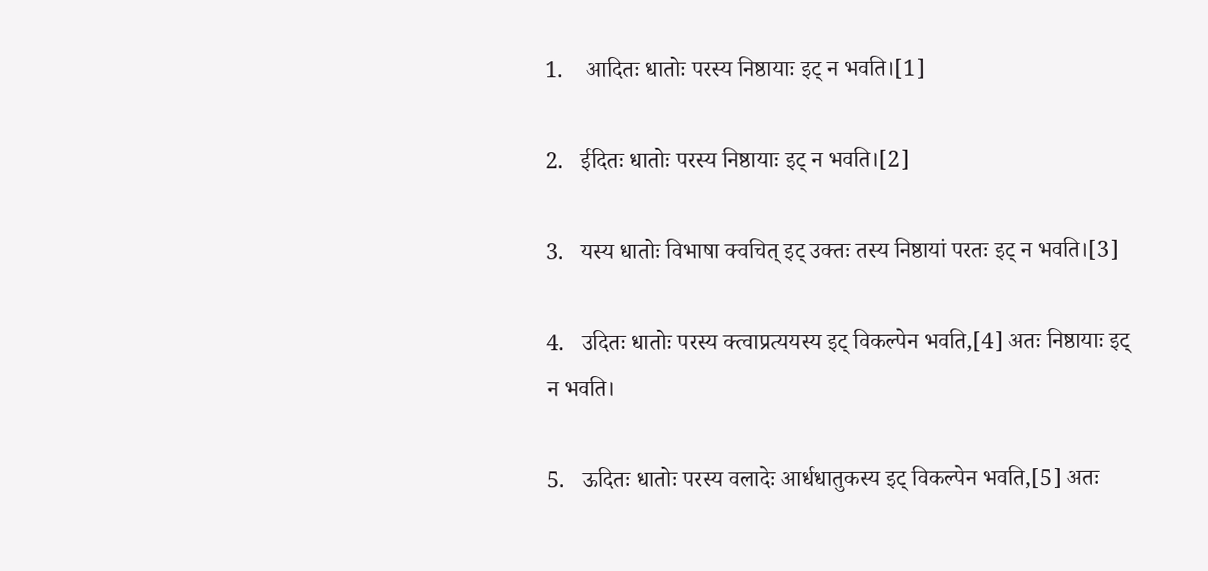1.    आदितः धातोः परस्य निष्ठायाः इट् न भवति।[1]

2.   ईदितः धातोः परस्य निष्ठायाः इट् न भवति।[2]

3.   यस्य धातोः विभाषा क्वचित् इट् उक्तः तस्य निष्ठायां परतः इट् न भवति।[3]

4.   उदितः धातोः परस्य क्त्वाप्रत्ययस्य इट् विकल्पेन भवति,[4] अतः निष्ठायाः इट् न भवति।

5.   ऊदितः धातोः परस्य वलादेः आर्धधातुकस्य इट् विकल्पेन भवति,[5] अतः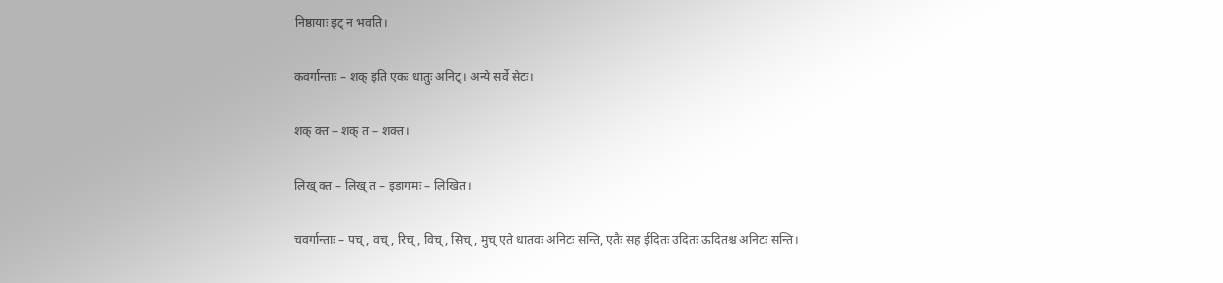निष्ठायाः इट् न भवति।

कवर्गान्ताः – शक् इति एकः धातुः अनिट्। अन्ये सर्वे सेटः।

शक् क्त – शक् त – शक्त।

लिख् क्त – लिख् त – इडागमः – लिखित।

चवर्गान्ताः – पच्, वच्, रिच्, विच्, सिच्, मुच् एते धातवः अनिटः सन्ति, एतैः सह ईदितः उदितः ऊदितश्च अनिटः सन्ति।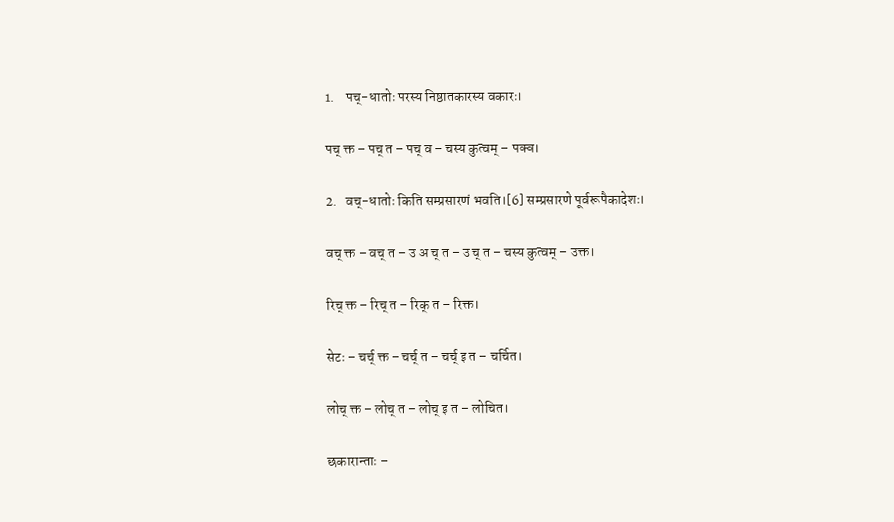1.    पच्-धातोः परस्य निष्ठातकारस्य वकारः।

पच् क्त – पच् त – पच् व – चस्य कुत्वम् – पक्व।

2.   वच्-धातोः किति सम्प्रसारणं भवति।[6] सम्प्रसारणे पूर्वरूपैकादेशः।

वच् क्त – वच् त – उ अ च् त – उ च् त – चस्य कुत्वम् – उक्त।

रिच् क्त – रिच् त – रिक् त – रिक्त।

सेटः – चर्च् क्त – चर्च् त – चर्च् इ त – चर्चित।

लोच् क्त – लोच् त – लोच् इ त – लोचित।

छकारान्ताः –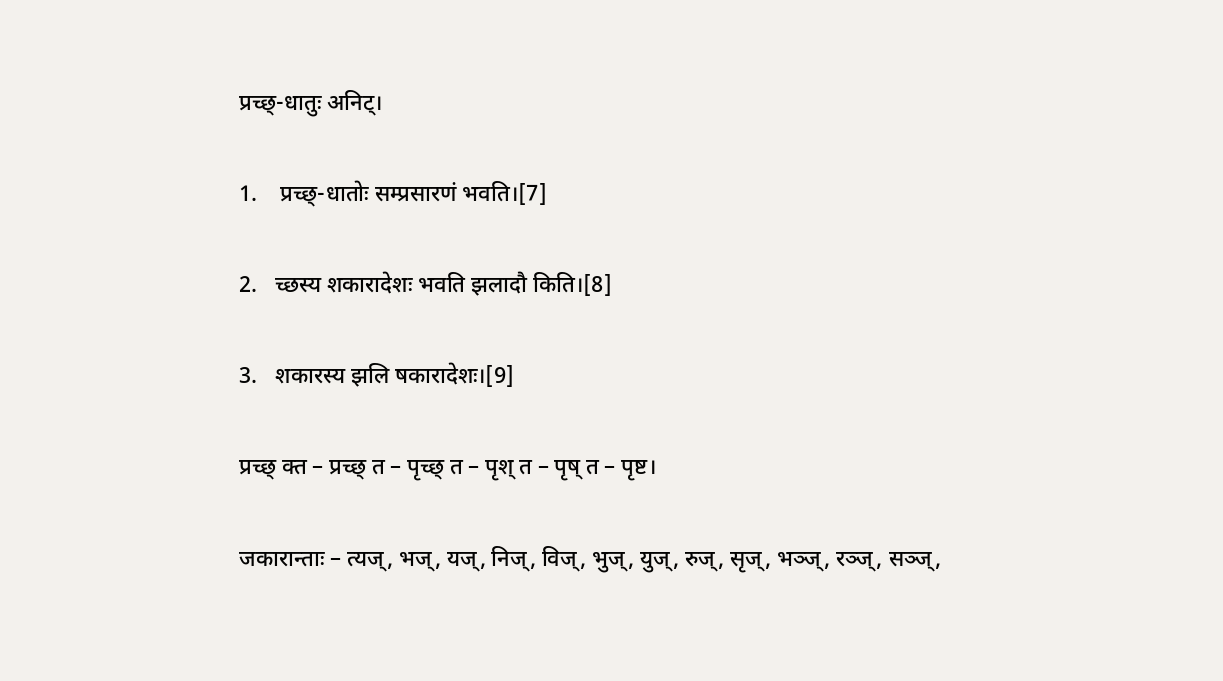प्रच्छ्-धातुः अनिट्।

1.    प्रच्छ्-धातोः सम्प्रसारणं भवति।[7]

2.   च्छस्य शकारादेशः भवति झलादौ किति।[8]

3.   शकारस्य झलि षकारादेशः।[9]

प्रच्छ् क्त – प्रच्छ् त – पृच्छ् त – पृश् त – पृष् त – पृष्ट।

जकारान्ताः – त्यज्, भज्, यज्, निज्, विज्, भुज्, युज्, रुज्, सृज्, भञ्ज्, रञ्ज्, सञ्ज्,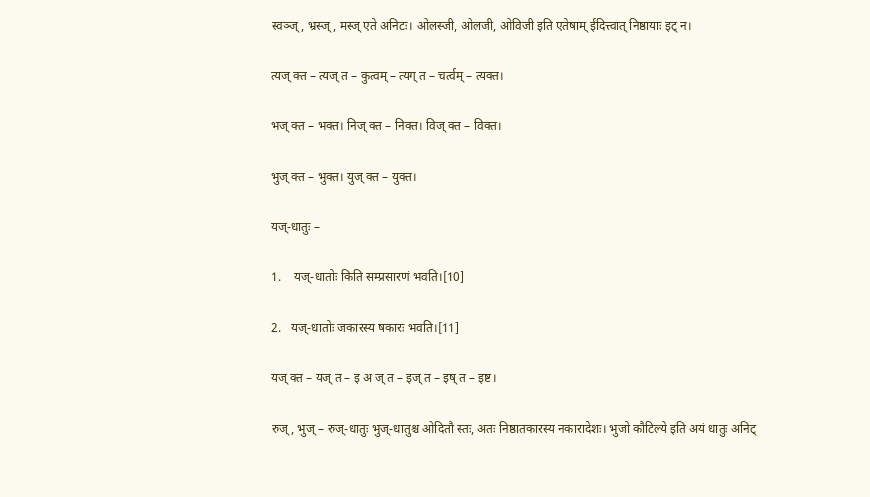स्वञ्ज्, भ्रस्ज्, मस्ज् एते अनिटः। ओलस्जी, ओलजी, ओविजी इति एतेषाम् ईदित्त्वात् निष्ठायाः इट् न।

त्यज् क्त – त्यज् त – कुत्वम् – त्यग् त – चर्त्वम् – त्यक्त।

भज् क्त – भक्त। निज् क्त – निक्त। विज् क्त – विक्त।

भुज् क्त – भुक्त। युज् क्त – युक्त।

यज्-धातुः –

1.    यज्-धातोः किति सम्प्रसारणं भवति।[10]

2.   यज्-धातोः जकारस्य षकारः भवति।[11]

यज् क्त – यज् त – इ अ ज् त – इज् त – इष् त – इष्ट।

रुज्, भुज् – रुज्-धातुः भुज्-धातुश्च ओदितौ स्तः, अतः निष्ठातकारस्य नकारादेशः। भुजो कौटिल्ये इति अयं धातुः अनिट्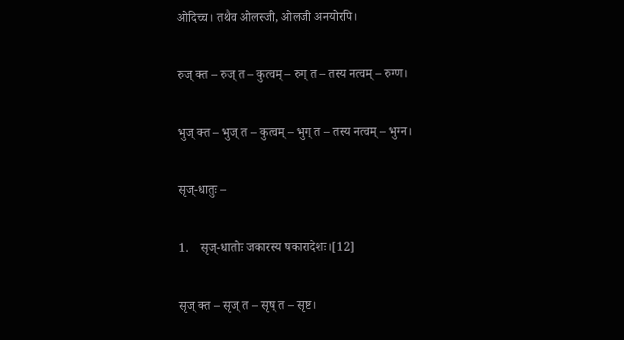ओदिच्च। तथैव ओलस्जी, ओलजी अनयोरपि।

रुज् क्त – रुज् त – कुत्वम् – रुग् त – तस्य नत्वम् – रुग्ण।

भुज् क्त – भुज् त – कुत्वम् – भुग् त – तस्य नत्वम् – भुग्न।

सृज्-धातुः –

1.    सृज्-धातोः जकारस्य षकारादेशः।[12]

सृज् क्त – सृज् त – सृष् त – सृष्ट।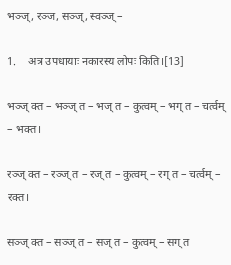भञ्ज्, रञ्ज, सञ्ज्, स्वञ्ज् –

1.    अत्र उपधायाः नकारस्य लोपः किति।[13]

भञ्ज् क्त – भञ्ज् त – भज् त – कुत्वम् – भग् त – चर्त्वम् – भक्त।

रञ्ज् क्त – रञ्ज् त – रज् त – कुत्वम् – रग् त – चर्त्वम् – रक्त।

सञ्ज् क्त – सञ्ज् त – सज् त – कुत्वम् – सग् त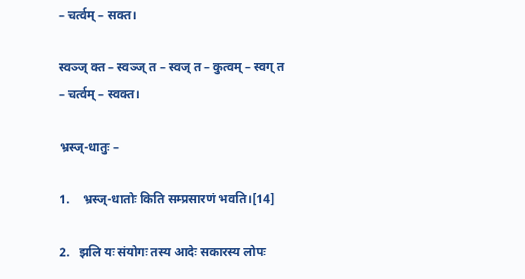– चर्त्वम् – सक्त।

स्वञ्ज् क्त – स्वञ्ज् त – स्वज् त – कुत्वम् – स्वग् त – चर्त्वम् – स्वक्त।

भ्रस्ज्-धातुः –

1.    भ्रस्ज्-धातोः किति सम्प्रसारणं भवति।[14]

2.   झलि यः संयोगः तस्य आदेः सकारस्य लोपः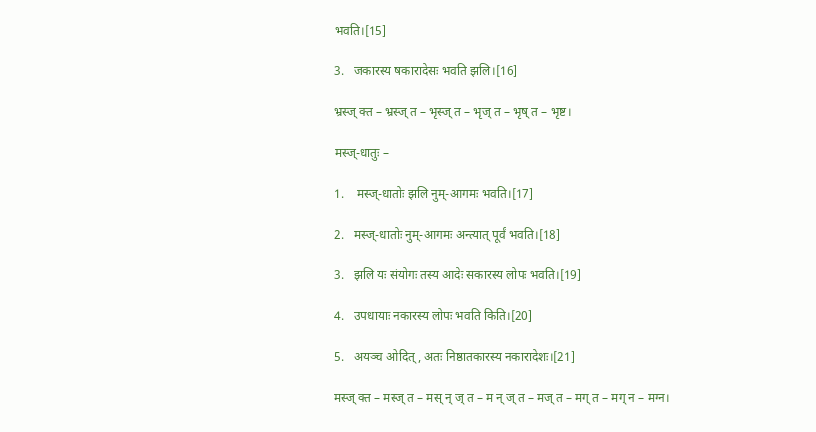भवति।[15]

3.   जकारस्य षकारादेसः भवति झलि।[16]

भ्रस्ज् क्त – भ्रस्ज् त – भृस्ज् त – भृज् त – भृष् त – भृष्ट।

मस्ज्-धातुः –

1.    मस्ज्-धातोः झलि नुम्-आगमः भवति।[17]

2.   मस्ज्-धातोः नुम्-आगमः अन्त्यात् पूर्वं भवति।[18]

3.   झलि यः संयोगः तस्य आदेः सकारस्य लोपः भवति।[19]

4.   उपधायाः नकारस्य लोपः भवति किति।[20]

5.   अयञ्च ओदित्, अतः निष्ठातकारस्य नकारादेशः।[21]

मस्ज् क्त – मस्ज् त – मस् न् ज् त – म न् ज् त – मज् त – मग् त – मग् न – मग्न।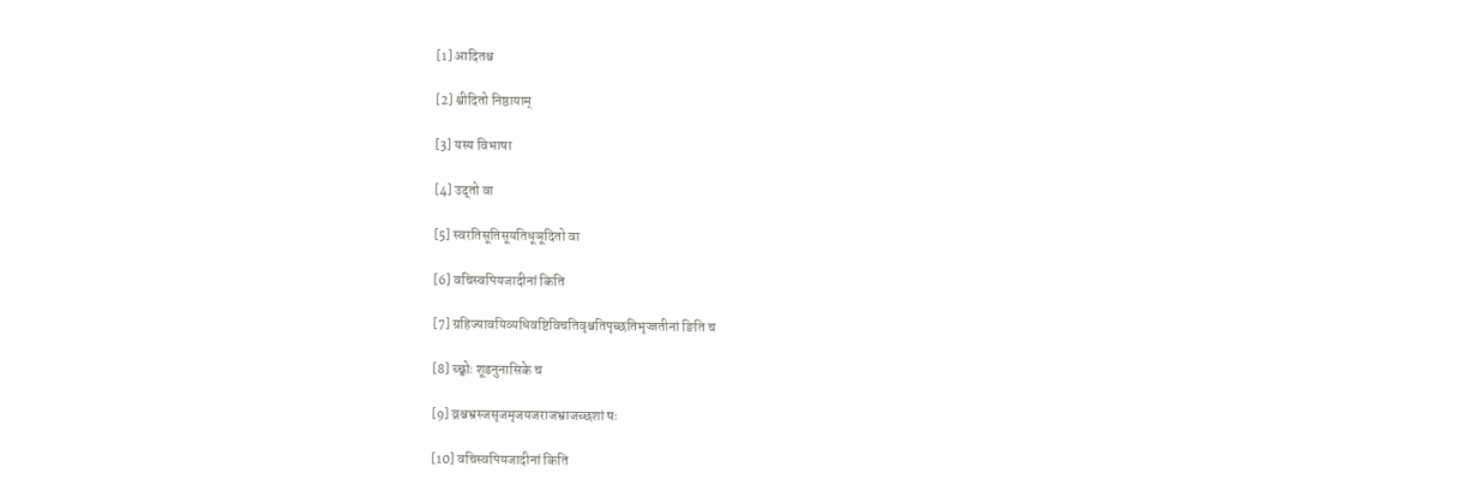[1] आदितश्च

[2] श्वीदितो निष्ठायाम्

[3] यस्य विभाषा

[4] उद्तो वा

[5] स्वरतिसूतिसूयतिधूञूदितो वा

[6] वचिस्वपियजादीनां किति

[7] ग्रहिज्यावयिव्यधिवष्टिविचतिवृश्चतिपृच्छतिभृज्जतीनां ङिति च

[8] च्छ्वोः शूडनुनासिके च

[9] व्रश्चभ्रस्जसृजमृजयजराजभ्राजच्छशां षः

[10] वचिस्वपियजादीनां किति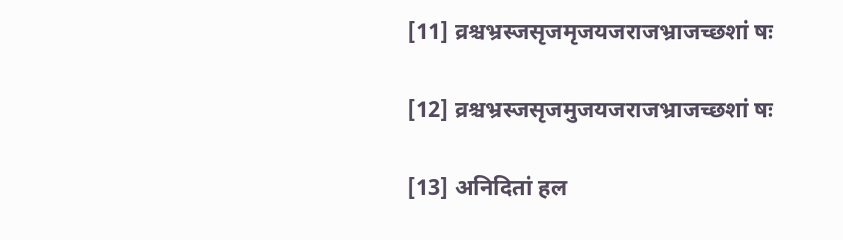[11] व्रश्चभ्रस्जसृजमृजयजराजभ्राजच्छशां षः

[12] व्रश्चभ्रस्जसृजमुजयजराजभ्राजच्छशां षः

[13] अनिदितां हल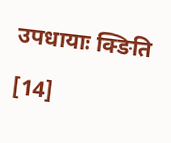उपधायाः क्ङिति

[14]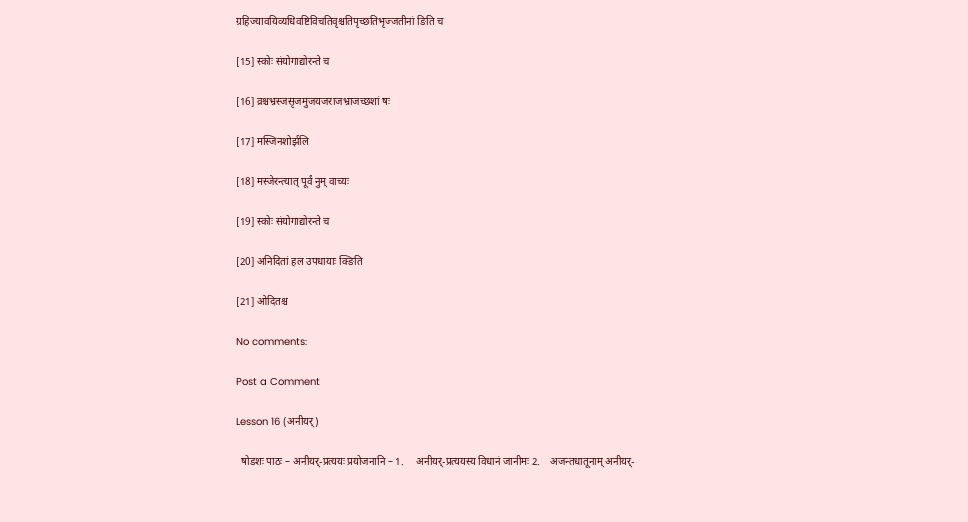ग्रहिज्यावयिव्यधिवष्टिविचतिवृश्चतिपृच्छतिभृज्जतीनां ङिति च

[15] स्कोः संयोगाद्योरन्ते च

[16] व्रश्चभ्रस्जसृजमुजयजराजभ्राजच्छशां षः

[17] मस्जिनशोर्झलि

[18] मस्जेरन्त्यात् पूर्वं नुम् वाच्यः

[19] स्कोः संयोगाद्योरन्ते च

[20] अनिदितां हल उपधायाः क्ङिति

[21] ओदितश्च

No comments:

Post a Comment

Lesson 16 (अनीयर्)

  षोडशः पाठः – अनीयर्-प्रत्ययः प्रयोजनानि – 1.     अनीयर्-प्रत्ययस्य विधानं जानीमः 2.    अजन्तधातूनाम् अनीयर्-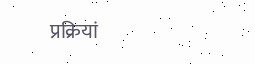प्रक्रियां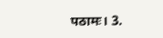पठामः। 3.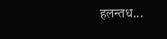हलन्तध...